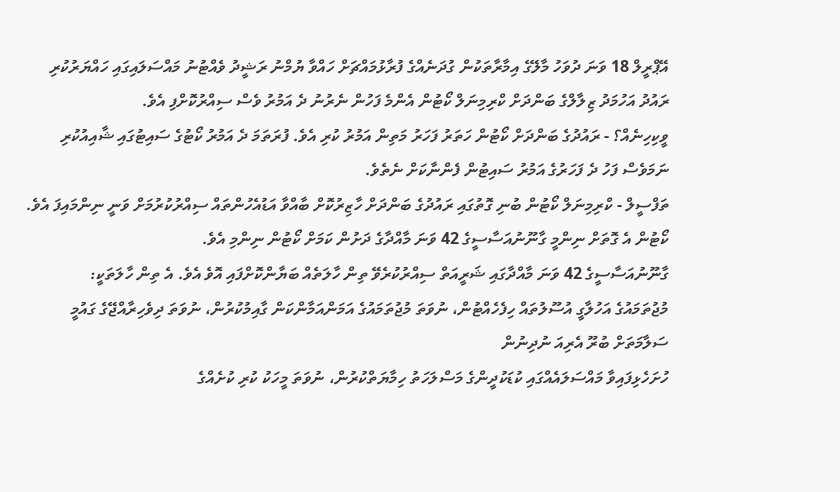އޭޕްރީލް 18 ވަނަ ދުވަހު މާލޭގެ އިމާރާތަކުން ގުދަނެއްގެ ފުރާޅުމައްޗަށް ހައްވާ ޔުމްނު ރަޝީދު ވެއްޓުނު މައްސަލައިގައި ހައްޔަރުކުރި ރައުދު އަހުމަދު ޒިލާލްގެ ބަންދަށް ކްރިމިނަލް ކޯޓުން އެންމެ ފަހުން ނެރުނު ދެ އަމުރު ވެސް ސިއްރުކޮށްފި އެވެ.
ވީކިހިނެއް؟ - ރައުދުގެ ބަންދަށް ކޯޓުން ހަތަރު ފަހަރު މަތިން އަމުރު ކުރި އެވެ. ފުރަތަމަ ދެ އަމުރު ކޯޓުގެ ސައިޓުގައި ޝާއިއުކުރި ނަމަވެސް ފަހު ދެ ފަހަރުގެ އަމުރު ސައިޓުން ފެންނާކަށް ނެތެވެ.
ތަފްސީލް - ކްރިމިނަލް ކޯޓުން ބުނި ގޮތުގައި ރައުދުގެ ބަންދަށް ހާޒިރުކޮށް ބާއްވާ އަޑުއެހުންތައް ސިއްރުކުރުމަށް ވަނީ ނިންމައިފަ އެވެ. ކޯޓުން އެ ގޮތަށް ނިންމީ ގާނޫނުއަސާސީގެ 42 ވަނަ މާއްދާގެ ދަށުން ކަމަށް ކޯޓުން ނިންމި އެވެ.
ގާނޫނުއަސާސީގެ 42 ވަނަ މާއްދާގައި ޝަރީއަތް ސިއްރުކުރެވޭ ތިން ހާލަތެއް ބަޔާންކޮށްފައި އޮވެ އެވެ. އެ ތިން ހާލަތަކީ:
މުޖުތަމައުގެ އަހުލާގީ އުސޫލުތައް ހިފެހެއްޓުން، ނުވަތަ މުޖުތަމައުގެ އަމަންއަމާންކަން ގާއިމުކުރުން، ނުވަތަ ދިވެހިރާއްޖޭގެ ގައުމީ ސަލާމަތަށް ބުރޫ އެރިއަ ނުދިނުން
ހުށަހެޅިފައިވާ މައްސަލައެއްގައި ކުޑަކުދީންގެ މަސްލަހަތު ހިމާޔަތްކުރުން، ނުވަތަ މީހަކު ކުރި ކުށެއްގެ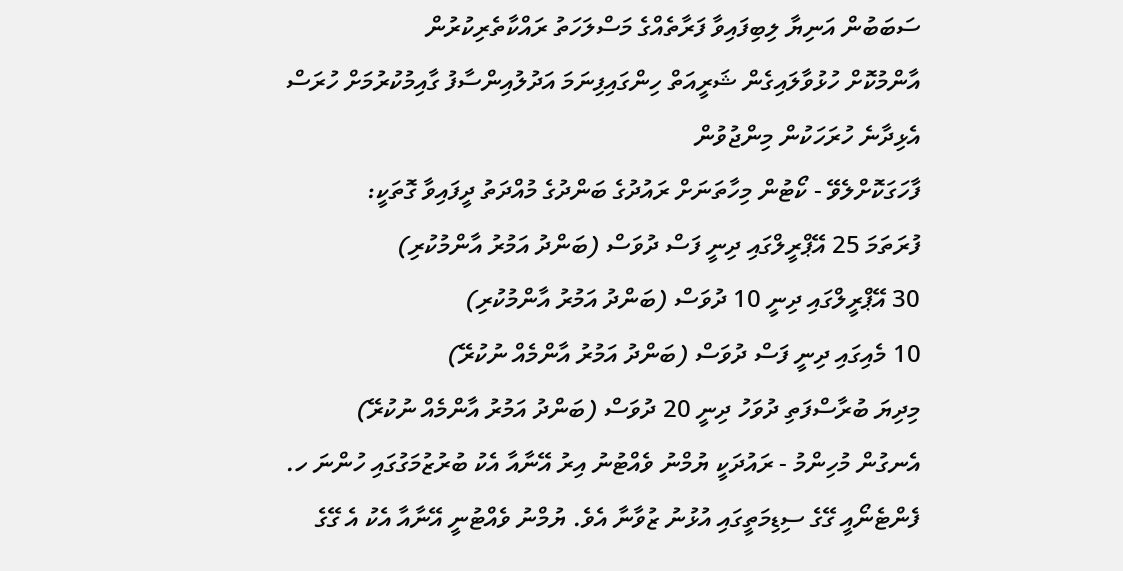ސަބަބުން އަނިޔާ ލިބިފައިވާ ފަރާތެއްގެ މަސްލަހަތު ރައްކާތެރިކުރުން
އާންމުކޮށް ހުޅުވާލައިގެން ޝަރީއަތް ހިންގައިފިނަމަ އަދުލުއިންސާފު ގާއިމުކުރުމަށް ހުރަސް އެޅިދާނެ ހުރަހަކުން މިންޖުވުން
ފާހަގަކޮށްލެވޭ - ކޯޓުން މިހާތަނަށް ރައުދުގެ ބަންދުގެ މުއްދަތު ދީފައިވާ ގޮތަކީ:
ފުރަތަމަ 25 އޭޕްރީލްގައި ދިނީ ފަސް ދުވަސް (ބަންދު އަމުރު އާންމުކުރި)
30 އޭޕްރީލްގައި ދިނީ 10 ދުވަސް (ބަންދު އަމުރު އާންމުކުރި)
10 މެއިގައި ދިނީ ފަސް ދުވަސް (ބަންދު އަމުރު އާންމެއް ނުކުރޭ)
މިދިޔަ ބުރާސްފަތި ދުވަހު ދިނީ 20 ދުވަސް (ބަންދު އަމުރު އާންމެއް ނުކުރޭ)
އެނގުން މުހިންމު - ރައުދަކީ ޔުމްނު ވެއްޓުނު އިރު އޭނާއާ އެކު ބުރުޒުމަގުގައި ހުންނަ ހ. ފެންޓެނޯއީ ގޭގެ ސިޑިމަތީގައި އުޅުނު ޒުވާނާ އެވެ. ޔުމްނު ވެއްޓުނީ އޭނާއާ އެކު އެ ގޭގެ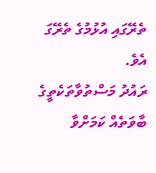ތެރޭގައި އުޅުމުގެ ތެރޭގަ އެވެ.
ރައުދު މަސްތުވާތަކެތީގެ ބާވަތެއް ކަމަށްވާ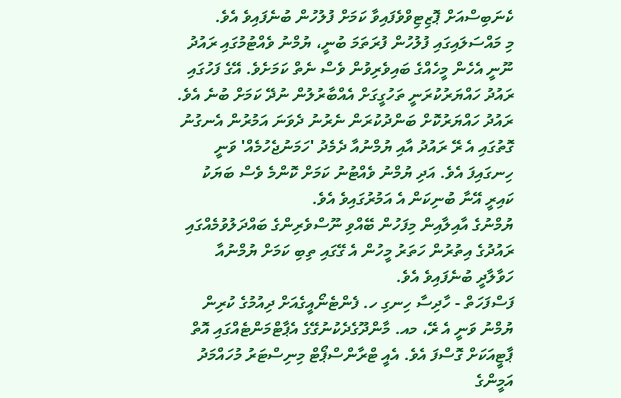ކެނަބިސްއަށް ޕޮޒިޓިވްވެފައިވާ ކަމަށް ފުލުހުން ބުނެފައިވެ އެވެ.
މި މައްސަލައިގައި ފުލުހުން ފުރަތަމަ ބުނީ، ޔުމްނު ވެއްޓުމުގައި ރައުދު ނޫނީ އެހެން މީހެއްގެ ބައިވެރިވުން ވެސް ނެތް ކަމަށެވެ. އޭގެ ފަހުގައި ރައުދު ހައްޔަރުކުރަނީ ތަހުގީގަށް އެއްބާރުލުން ނުދޭ ކަމަށް ބުނެ އެވެ.
ރައުދު ހައްޔަރުކޮށް ބަންދުކުރަން ނެރުނު ދެވަނަ އަމުރުން އެނގުނު ގޮތުގައި އެ ރޭ ރައުދު އާއި ޔުމްނުއާ ދެމެދު 'ހަމަނުޖެހުމެއް' ވަނީ ހިނގައިފަ އެވެ. އަދި ޔުމްނު ވެއްޓުނު ކަމަށް ކޮންމެ ވެސް ބަޔަކު ކައިރީ އޭނާ ބުނިކަން އެ އަމުރުގައިވެ އެވެ.
ޔުމްނުގެ އާއިލާއިން މިފަހުން ބޭއްވި ނޫސްވެރިންގެ ބައްދަލުވުމެއްގައި ރައުދުގެ އިތުރުން ހަތަރު މީހުން އެ ގޭގައި ތިބި ކަމަށް ޔުމްނުއާ ހަވާލާދީ ބުނެފައިވެ އެވެ.
ފަސްފަހަތް - ހާދިސާ ހިނގި ހ. ފެންޓެނޯއީގެއަށް ދިއުމުގެ ކުރިން ޔުމްނު ވަނީ އެ ރޭ، މއ. މާންދޫގެދެކުނުގޭގެ އެޕާޓްމަންޓެއްގައި އޮތް ޕާޓީއަކަށް ގޮސްފަ އެވެ. އެއީ ޓްރާންސްޕޯޓް މިނިސްޓަރު މުހައްމަދު އަމީންގެ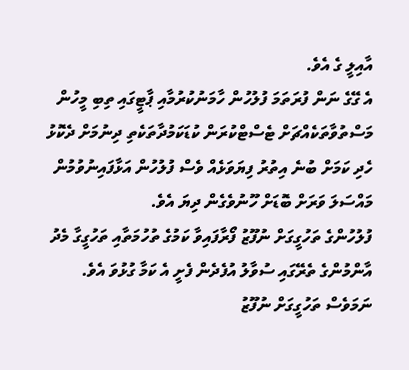އާއިލީ ގެ އެވެ.
އެ ގޭގެ ނަން ފުރަތަމަ ފުލުހުން ހާމަނުކުރުމާއި ޕާޓީގައި ތިބި މީހުން މަސްތުވާތަކެއްޗަށް ޓެސްޓްކުރަން ކުޑަކަމުދާތަކެތި ދިނުމަށް ދެކޮޅު ހެދި ކަމަށް ބުނެ އިތުރު ފިޔަވަޅެއް ވެސް ފުލުހުން އަޅާފައިނުވުމުން މައްސަލަ ވަރަށް ބޮޑަށް ހޫނުވެގެން ދިޔަ އެވެ.
ފުލުހުންގެ ތަހުގީގަށް ނުފޫޒު ފޯރާފައިވާ ކަމުގެ ތުހުމަތާއި ތަހުގީގާ މެދު އާންމުންގެ ތެރޭގައި ސުވާލު އުފެދެން ފެށީ އެ ކަމާ ގުޅުވަ އެވެ. ނަމަވެސް ތަހުގީގަށް ނުފޫޒު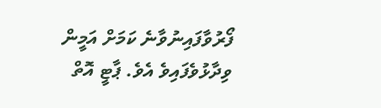ފޯރުވާފައިނުވާނެ ކަމަށް އަމީން ވިދާޅުވެފައިވެ އެވެ. ޕާޓީ އޮތް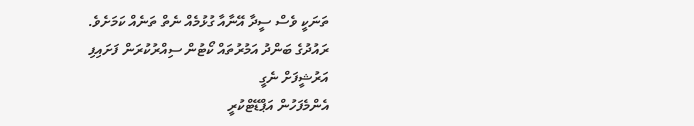ތަނަކީ ވެސް ސީދާ އޭނާއާ ގުޅުމެއް ނެތް ތަނެއް ކަމަށެވެ.
ރައުދުގެ ބަންދު އަމުރުތައް ކޯޓުން ސިއްރުކުރަން ފަށައިފި
އަރުޝީފަށް ނެގީ
އެންމެފަހުން އަޕްޑޭޓްކުރީ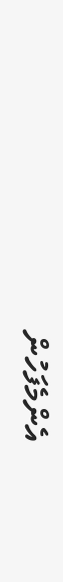އެންމެފަހުން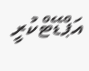އަޕްޑޭޓްކުރީ